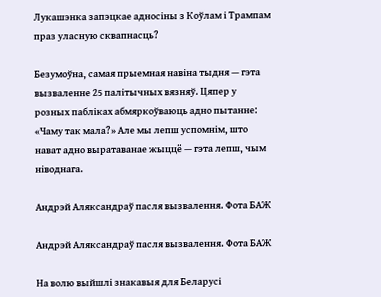Лукашэнка запэцкае адносіны з Коўлам і Трампам праз уласную сквапнасць?

Безумоўна, самая прыемная навіна тыдня — гэта вызваленне 25 палітычных вязняў. Цяпер у розных пабліках абмяркоўваюць адно пытанне: «Чаму так мала?» Але мы лепш успомнім, што нават адно выратаванае жыццё — гэта лепш, чым ніводнага.

Андрэй Аляксандраў пасля вызвалення. Фота БАЖ

Андрэй Аляксандраў пасля вызвалення. Фота БАЖ

На волю выйшлі знакавыя для Беларусі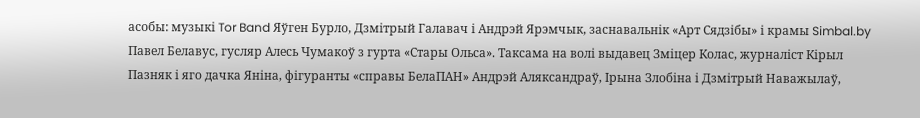асобы: музыкі Tor Band Яўген Бурло, Дзмітрый Галавач і Андрэй Ярэмчык, заснавальнік «Арт Сядзібы» і крамы Simbal.by Павел Белавус, гусляр Алесь Чумакоў з гурта «Стары Ольса». Таксама на волі выдавец Зміцер Колас, журналіст Кірыл Пазняк і яго дачка Яніна, фігуранты «справы БелаПАН» Андрэй Аляксандраў, Ірына Злобіна і Дзмітрый Наважылаў,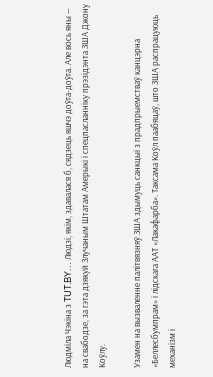Людміла Чэкіна з TUT.BY… Людзі, якім, здавалася б, сядзець яшчэ доўга-доўга. Але вось яны — на свабодзе, за гэта дзякуй Злучаным Штатам Амерыкі і спецпасланніку прэзідэнта ЗША Джону Коўлу.

Узамен на вызваленне палітвязняў ЗША здымуць санкцыі з прадпрыемстваў канцэрна «Беллесбумпрам» і лідскага ААТ «Лакафарба». Таксама Коўл паабяцаў, што ЗША распрацуюць механізм і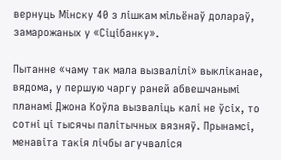вернуць Мінску 40 з лішкам мільёнаў долараў, замарожаных у «Сіцібанку».

Пытанне «чаму так мала вызвалілі» выкліканае, вядома, у першую чаргу раней абвешчанымі планамі Джона Коўла вызваліць калі не ўсіх, то сотні ці тысячы палітычных вязняў. Прынамсі, менавіта такія лічбы агучваліся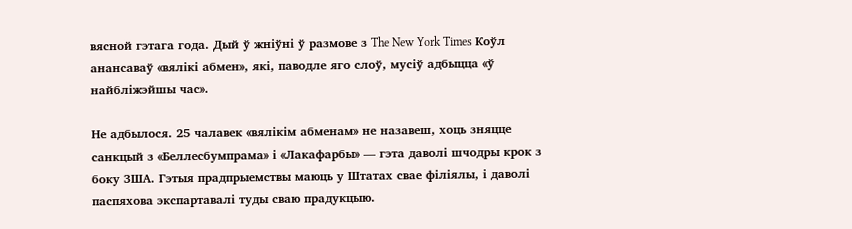вясной гэтага года. Дый ў жніўні ў размове з The New York Times Коўл анансаваў «вялікі абмен», які, паводле яго слоў, мусіў адбыцца «ў найбліжэйшы час».

Не адбылося. 25 чалавек «вялікім абменам» не назавеш, хоць зняцце санкцый з «Беллесбумпрама» і «Лакафарбы» — гэта даволі шчодры крок з боку ЗША. Гэтыя прадпрыемствы маюць у Штатах свае філіялы, і даволі паспяхова экспартавалі туды сваю прадукцыю.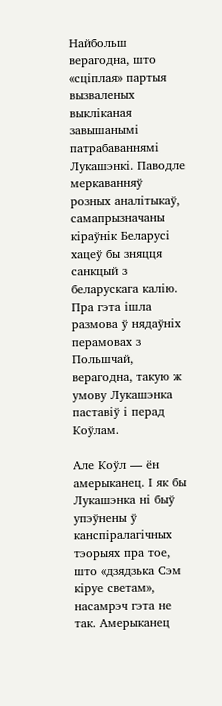Найбольш верагодна, што «сціплая» партыя вызваленых выкліканая завышанымі патрабаваннямі Лукашэнкі. Паводле меркаванняў розных аналітыкаў, самапрызначаны кіраўнік Беларусі хацеў бы зняцця санкцый з беларускага калію. Пра гэта ішла размова ў нядаўніх перамовах з Польшчай, верагодна, такую ж умову Лукашэнка паставіў і перад Коўлам.

Але Коўл — ён амерыканец. І як бы Лукашэнка ні быў упэўнены ў канспіралагічных тэорыях пра тое, што «дзядзька Сэм кіруе светам», насамрэч гэта не так. Амерыканец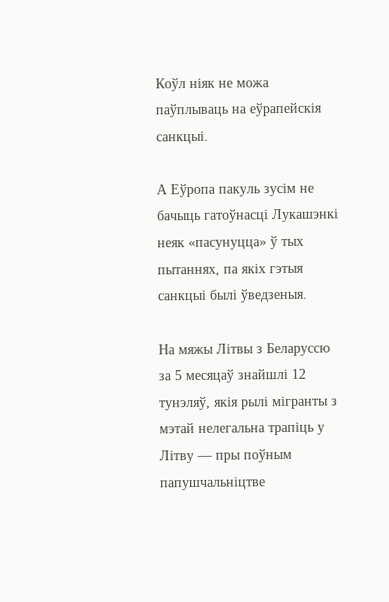Коўл ніяк не можа паўплываць на еўрапейскія санкцыі.

А Еўропа пакуль зусім не бачыць гатоўнасці Лукашэнкі неяк «пасунуцца» ў тых пытаннях, па якіх гэтыя санкцыі былі ўведзеныя.

На мяжы Літвы з Беларуссю за 5 месяцаў знайшлі 12 тунэляў, якія рылі мігранты з мэтай нелегальна трапіць у Літву — пры поўным папушчальніцтве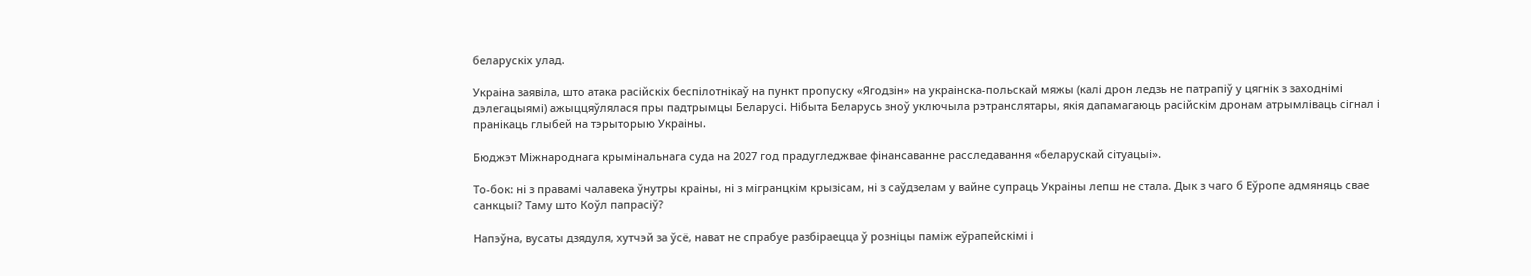беларускіх улад.

Украіна заявіла, што атака расійскіх беспілотнікаў на пункт пропуску «Ягодзін» на украінска-польскай мяжы (калі дрон ледзь не патрапіў у цягнік з заходнімі дэлегацыямі) ажыццяўлялася пры падтрымцы Беларусі. Нібыта Беларусь зноў уключыла рэтранслятары, якія дапамагаюць расійскім дронам атрымліваць сігнал і пранікаць глыбей на тэрыторыю Украіны.

Бюджэт Міжнароднага крымінальнага суда на 2027 год прадугледжвае фінансаванне расследавання «беларускай сітуацыі».

То-бок: ні з правамі чалавека ўнутры краіны, ні з мігранцкім крызісам, ні з саўдзелам у вайне супраць Украіны лепш не стала. Дык з чаго б Еўропе адмяняць свае санкцыі? Таму што Коўл папрасіў?

Напэўна, вусаты дзядуля, хутчэй за ўсё, нават не спрабуе разбіраецца ў розніцы паміж еўрапейскімі і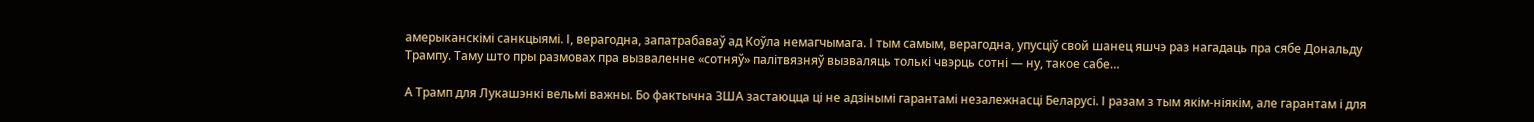амерыканскімі санкцыямі. І, верагодна, запатрабаваў ад Коўла немагчымага. І тым самым, верагодна, упусціў свой шанец яшчэ раз нагадаць пра сябе Дональду Трампу. Таму што пры размовах пра вызваленне «сотняў» палітвязняў вызваляць толькі чвэрць сотні — ну, такое сабе…

А Трамп для Лукашэнкі вельмі важны. Бо фактычна ЗША застаюцца ці не адзінымі гарантамі незалежнасці Беларусі. І разам з тым якім-ніякім, але гарантам і для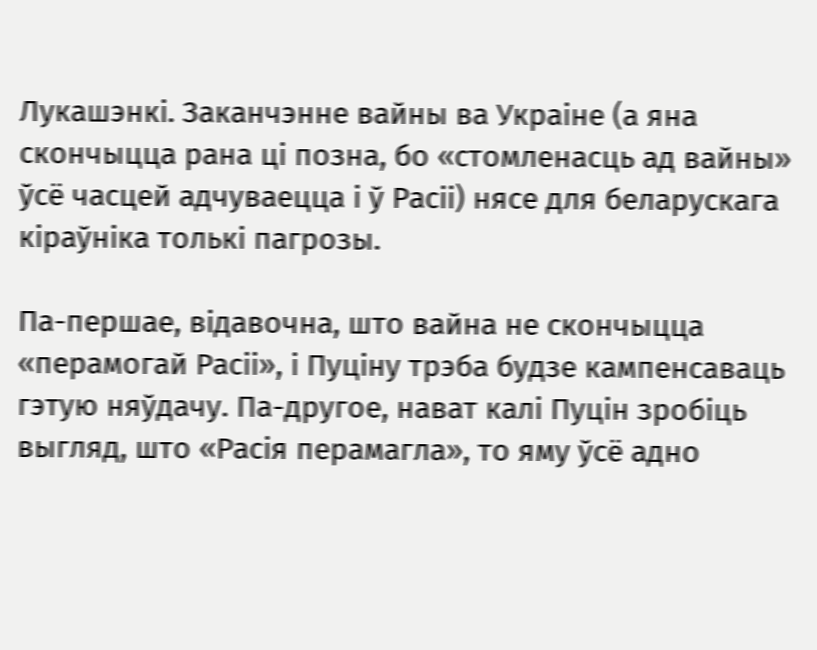Лукашэнкі. Заканчэнне вайны ва Украіне (а яна скончыцца рана ці позна, бо «стомленасць ад вайны» ўсё часцей адчуваецца і ў Расіі) нясе для беларускага кіраўніка толькі пагрозы.

Па-першае, відавочна, што вайна не скончыцца «перамогай Расіі», і Пуціну трэба будзе кампенсаваць гэтую няўдачу. Па-другое, нават калі Пуцін зробіць выгляд, што «Расія перамагла», то яму ўсё адно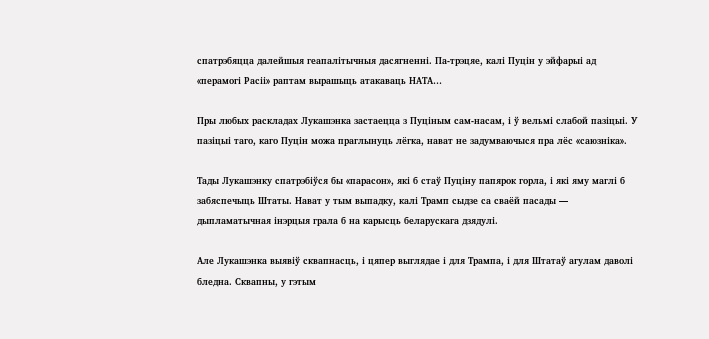спатрэбяцца далейшыя геапалітычныя дасягненні. Па-трэцяе, калі Пуцін у эйфарыі ад «перамогі Расіі» раптам вырашыць атакаваць НАТА…

Пры любых раскладах Лукашэнка застаецца з Пуціным сам-насам, і ў вельмі слабой пазіцыі. У пазіцыі таго, каго Пуцін можа праглынуць лёгка, нават не задумваючыся пра лёс «саюзніка».

Тады Лукашэнку спатрэбіўся бы «парасон», які б стаў Пуціну папярок горла, і які яму маглі б забяспечыць Штаты. Нават у тым выпадку, калі Трамп сыдзе са сваёй пасады — дыпламатычная інэрцыя грала б на карысць беларускага дзядулі.

Але Лукашэнка выявіў сквапнасць, і цяпер выглядае і для Трампа, і для Штатаў агулам даволі бледна. Сквапны, у гэтым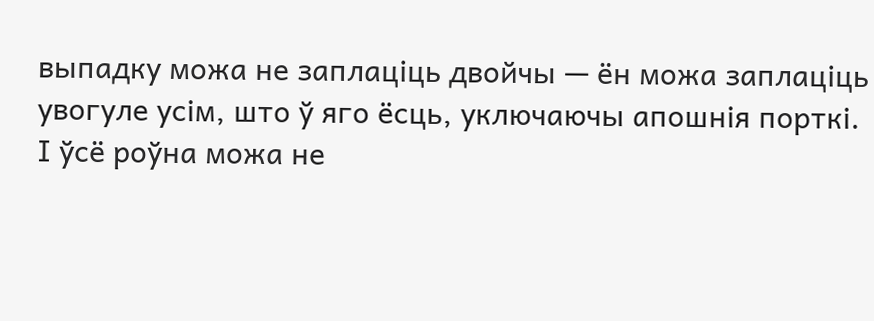выпадку можа не заплаціць двойчы — ён можа заплаціць увогуле усім, што ў яго ёсць, уключаючы апошнія порткі. І ўсё роўна можа не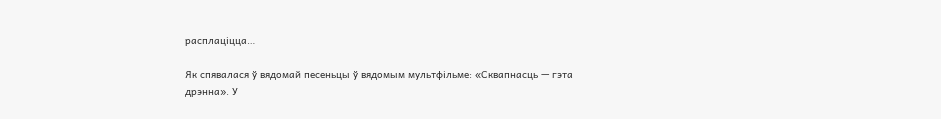расплаціцца…

Як спявалася ў вядомай песеньцы ў вядомым мультфільме: «Сквапнасць — гэта дрэнна». У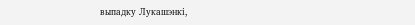выпадку Лукашэнкі,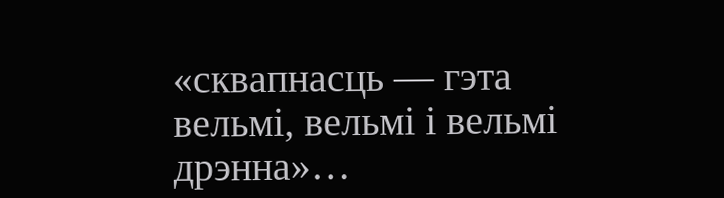«сквапнасць — гэта вельмі, вельмі і вельмі дрэнна»…